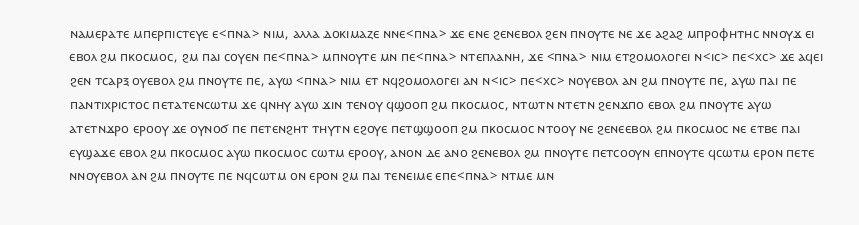ⲛⲁⲙⲉⲣⲁⲧⲉ ⲙⲡⲉⲣⲡⲓⲥⲧⲉⲩⲉ ⲉ<ⲡⲛⲁ> ⲛⲓⲙ, ⲁⲗⲗⲁ ⲇⲟⲕⲓⲙⲁⲍⲉ ⲛⲛⲉ<ⲡⲛⲁ> ϫⲉ ⲉⲛⲉ ϩⲉⲛⲉⲃⲟⲗ ϩⲉⲛ ⲡⲛⲟⲩⲧⲉ ⲛⲉ ϫⲉ ⲁϩⲁϩ ⲙⲡⲣⲟⲫⲏⲧⲏⲥ ⲛⲛⲟⲩϫ ⲉⲓ ⲉⲃⲟⲗ ϩⲙ ⲡⲕⲟⲥⲙⲟⲥ, ϩⲙ ⲡⲁⲓ ⲥⲟⲩⲉⲛ ⲡⲉ<ⲡⲛⲁ> ⲙⲡⲛⲟⲩⲧⲉ ⲙⲛ ⲡⲉ<ⲡⲛⲁ> ⲛⲧⲉⲡⲗⲁⲛⲏ, ϫⲉ <ⲡⲛⲁ> ⲛⲓⲙ ⲉⲧϩⲟⲙⲟⲗⲟⲅⲉⲓ ⲛ<ⲓⲥ> ⲡⲉ<ⲭⲥ> ϫⲉ ⲁϥⲉⲓ ϩⲉⲛ ⲧⲥⲁⲣⲝ ⲟⲩⲉⲃⲟⲗ ϩⲙ ⲡⲛⲟⲩⲧⲉ ⲡⲉ, ⲁⲩⲱ <ⲡⲛⲁ> ⲛⲓⲙ ⲉⲧ ⲛϥϩⲟⲙⲟⲗⲟⲅⲉⲓ ⲁⲛ ⲛ<ⲓⲥ> ⲡⲉ<ⲭⲥ> ⲛⲟⲩⲉⲃⲟⲗ ⲁⲛ ϩⲙ ⲡⲛⲟⲩⲧⲉ ⲡⲉ, ⲁⲩⲱ ⲡⲁⲓ ⲡⲉ ⲡⲁⲛⲧⲓⲭⲣⲓⲥⲧⲟⲥ ⲡⲉⲧⲁⲧⲉⲛⲥⲱⲧⲙ ϫⲉ ϥⲛⲏⲩ ⲁⲩⲱ ϫⲓⲛ ⲧⲉⲛⲟⲩ ϥϣⲟⲟⲡ ϩⲙ ⲡⲕⲟⲥⲙⲟⲥ, ⲛⲧⲱⲧⲛ ⲛⲧⲉⲧⲛ ϩⲉⲛϫⲡⲟ ⲉⲃⲟⲗ ϩⲙ ⲡⲛⲟⲩⲧⲉ ⲁⲩⲱ ⲁⲧⲉⲧⲛϫⲣⲟ ⲉⲣⲟⲟⲩ ϫⲉ ⲟⲩⲛⲟϭ ⲡⲉ ⲡⲉⲧⲉⲛϩⲏⲧ ⲧⲏⲩⲧⲛ ⲉϩⲟⲩⲉ ⲡⲉⲧϣϣⲟⲟⲡ ϩⲙ ⲡⲕⲟⲥⲙⲟⲥ ⲛⲧⲟⲟⲩ ⲛⲉ ϩⲉⲛⲉⲉⲃⲟⲗ ϩⲙ ⲡⲕⲟⲥⲙⲟⲥ ⲛⲉ ⲉⲧⲃⲉ ⲡⲁⲓ ⲉⲩϣⲁϫⲉ ⲉⲃⲟⲗ ϩⲙ ⲡⲕⲟⲥⲙⲟⲥ ⲁⲩⲱ ⲡⲕⲟⲥⲙⲟⲥ ⲥⲱⲧⲙ ⲉⲣⲟⲟⲩ, ⲁⲛⲟⲛ ⲇⲉ ⲁⲛⲟ ϩⲉⲛⲉⲃⲟⲗ ϩⲙ ⲡⲛⲟⲩⲧⲉ ⲡⲉⲧⲥⲟⲟⲩⲛ ⲉⲡⲛⲟⲩⲧⲉ ϥⲥⲱⲧⲙ ⲉⲣⲟⲛ ⲡⲉⲧⲉ ⲛⲛⲟⲩⲉⲃⲟⲗ ⲁⲛ ϩⲙ ⲡⲛⲟⲩⲧⲉ ⲡⲉ ⲛϥⲥⲱⲧⲙ ⲟⲛ ⲉⲣⲟⲛ ϩⲙ ⲡⲁⲓ ⲧⲉⲛⲉⲓⲙⲉ ⲉⲡⲉ<ⲡⲛⲁ> ⲛⲧⲙⲉ ⲙⲛ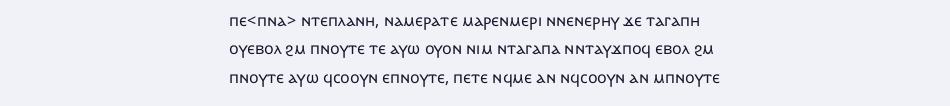ⲡⲉ<ⲡⲛⲁ> ⲛⲧⲉⲡⲗⲁⲛⲏ, ⲛⲁⲙⲉⲣⲁⲧⲉ ⲙⲁⲣⲉⲛⲙⲉⲣⲓ ⲛⲛⲉⲛⲉⲣⲏⲩ ϫⲉ ⲧⲁⲅⲁⲡⲏ ⲟⲩⲉⲃⲟⲗ ϩⲙ ⲡⲛⲟⲩⲧⲉ ⲧⲉ ⲁⲩⲱ ⲟⲩⲟⲛ ⲛⲓⲙ ⲛⲧⲁⲅⲁⲡⲁ ⲛⲛⲧⲁⲩϫⲡⲟϥ ⲉⲃⲟⲗ ϩⲙ ⲡⲛⲟⲩⲧⲉ ⲁⲩⲱ ϥⲥⲟⲟⲩⲛ ⲉⲡⲛⲟⲩⲧⲉ, ⲡⲉⲧⲉ ⲛϥⲙⲉ ⲁⲛ ⲛϥⲥⲟⲟⲩⲛ ⲁⲛ ⲙⲡⲛⲟⲩⲧⲉ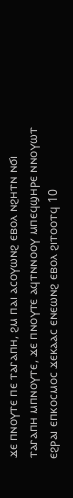ϫⲉ ⲡⲛⲟⲩⲧⲉ ⲡⲉ ⲧⲁⲅⲁⲡⲏ, ϩⲙ ⲡⲁⲓ ⲁⲥⲟⲩⲱⲛϩ ⲉⲃⲟⲗ ⲛϩⲏⲧⲛ ⲛϭⲓ ⲧⲁⲅⲁⲡⲏ ⲙⲡⲛⲟⲩⲧⲉ, ϫⲉ ⲡⲛⲟⲩⲧⲉ ⲁϥⲧⲛⲛⲟⲟⲩ ⲙⲡⲉϥϣⲏⲣⲉ ⲛⲛⲟⲩⲱⲧ ⲉϩⲣⲁⲓ ⲉⲡⲕⲟⲥⲙⲟⲥ ϫⲉⲕⲁⲁⲥ ⲉⲛⲉⲱⲛϩ ⲉⲃⲟⲗ ϩⲓⲧⲟⲟⲧϥ 10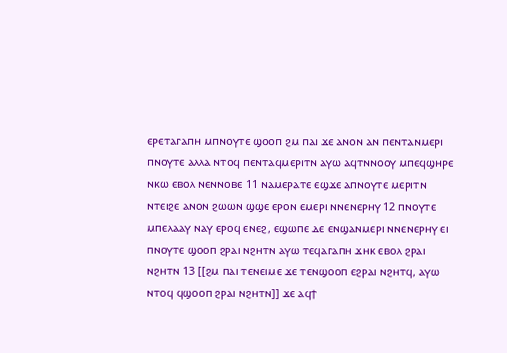ⲉⲣⲉⲧⲁⲅⲁⲡⲏ ⲙⲡⲛⲟⲩⲧⲉ ϣⲟⲟⲡ ϩⲙ ⲡⲁⲓ ϫⲉ ⲁⲛⲟⲛ ⲁⲛ ⲡⲉⲛⲧⲁⲛⲙⲉⲣⲓ ⲡⲛⲟⲩⲧⲉ ⲁⲗⲗⲁ ⲛⲧⲟϥ ⲡⲉⲛⲧⲁϥⲙⲉⲣⲓⲧⲛ ⲁⲩⲱ ⲁϥⲧⲛⲛⲟⲟⲩ ⲙⲡⲉϥϣⲏⲣⲉ ⲛⲕⲱ ⲉⲃⲟⲗ ⲛⲉⲛⲛⲟⲃⲉ 11 ⲛⲁⲙⲉⲣⲁⲧⲉ ⲉϣϫⲉ ⲁⲡⲛⲟⲩⲧⲉ ⲙⲉⲣⲓⲧⲛ ⲛⲧⲉⲓϩⲉ ⲁⲛⲟⲛ ϩⲱⲱⲛ ϣϣⲉ ⲉⲣⲟⲛ ⲉⲙⲉⲣⲓ ⲛⲛⲉⲛⲉⲣⲏⲩ 12 ⲡⲛⲟⲩⲧⲉ ⲙⲡⲉⲗⲁⲁⲩ ⲛⲁⲩ ⲉⲣⲟϥ ⲉⲛⲉϩ, ⲉϣⲱⲡⲉ ⲇⲉ ⲉⲛϣⲁⲛⲙⲉⲣⲓ ⲛⲛⲉⲛⲉⲣⲏⲩ ⲉⲓ ⲡⲛⲟⲩⲧⲉ ϣⲟⲟⲡ ϩⲣⲁⲓ ⲛϩⲏⲧⲛ ⲁⲩⲱ ⲧⲉϥⲁⲅⲁⲡⲏ ϫⲏⲕ ⲉⲃⲟⲗ ϩⲣⲁⲓ ⲛϩⲏⲧⲛ 13 [[ϩⲙ ⲡⲁⲓ ⲧⲉⲛⲉⲓⲙⲉ ϫⲉ ⲧⲉⲛϣⲟⲟⲡ ⲉϩⲣⲁⲓ ⲛϩⲏⲧϥ, ⲁⲩⲱ ⲛⲧⲟϥ ϥϣⲟⲟⲡ ϩⲣⲁⲓ ⲛϩⲏⲧⲛ]] ϫⲉ ⲁϥϯ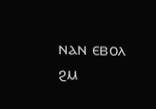ⲛⲁⲛ ⲉⲃⲟⲗ ϩⲙ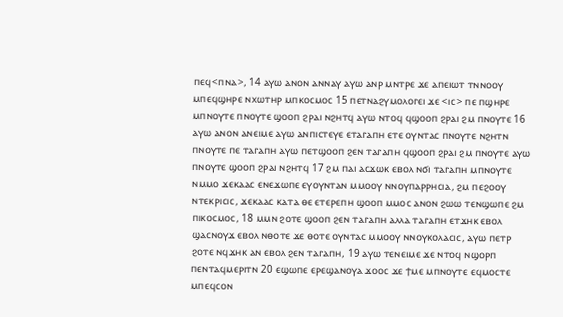ⲡⲉϥ<ⲡⲛⲁ>, 14 ⲁⲩⲱ ⲁⲛⲟⲛ ⲁⲛⲛⲁⲩ ⲁⲩⲱ ⲁⲛⲣ ⲙⲛⲧⲣⲉ ϫⲉ ⲁⲡⲉⲓⲱⲧ ⲧⲛⲛⲟⲟⲩ ⲙⲡⲉϥϣⲏⲣⲉ ⲛⲭⲱⲧⲏⲣ ⲙⲡⲕⲟⲥⲙⲟⲥ 15 ⲡⲉⲧⲛⲁϩⲩⲙⲟⲗⲟⲅⲉⲓ ϫⲉ <ⲓⲥ> ⲡⲉ ⲡϣⲏⲣⲉ ⲙⲡⲛⲟⲩⲧⲉ ⲡⲛⲟⲩⲧⲉ ϣⲟⲟⲡ ϩⲣⲁⲓ ⲛϩⲏⲧϥ ⲁⲩⲱ ⲛⲧⲟϥ ϥϣⲟⲟⲡ ϩⲣⲁⲓ ϩⲙ ⲡⲛⲟⲩⲧⲉ 16 ⲁⲩⲱ ⲁⲛⲟⲛ ⲁⲛⲉⲓⲙⲉ ⲁⲩⲱ ⲁⲛⲡⲓⲥⲧⲉⲩⲉ ⲉⲧⲁⲅⲁⲡⲏ ⲉⲧⲉ ⲟⲩⲛⲧⲁⲥ ⲡⲛⲟⲩⲧⲉ ⲛϩⲏⲧⲛ ⲡⲛⲟⲩⲧⲉ ⲡⲉ ⲧⲁⲅⲁⲡⲏ ⲁⲩⲱ ⲡⲉⲧϣⲟⲟⲡ ϩⲉⲛ ⲧⲁⲅⲁⲡⲏ ϥϣⲟⲟⲡ ϩⲣⲁⲓ ϩⲙ ⲡⲛⲟⲩⲧⲉ ⲁⲩⲱ ⲡⲛⲟⲩⲧⲉ ϣⲟⲟⲡ ϩⲣⲁⲓ ⲛϩⲏⲧϥ 17 ϩⲙ ⲡⲁⲓ ⲁⲥϫⲱⲕ ⲉⲃⲟⲗ ⲛϭⲓ ⲧⲁⲅⲁⲡⲏ ⲙⲡⲛⲟⲩⲧⲉ ⲛⲙⲙⲟ ϫⲉⲕⲁⲁⲥ ⲉⲛⲉϫⲱⲡⲉ ⲉⲩⲟⲩⲛⲧⲁⲛ ⲙⲙⲟⲟⲩ ⲛⲛⲟⲩⲡⲁⲣⲣⲏⲥⲓⲁ, ϩⲙ ⲡⲉϩⲟⲟⲩ ⲛⲧⲉⲕⲣⲓⲥⲓⲥ, ϫⲉⲕⲁⲁⲥ ⲕⲁⲧⲁ ⲑⲉ ⲉⲧⲉⲣⲉⲡⲏ ϣⲟⲟⲡ ⲙⲙⲟⲥ ⲁⲛⲟⲛ ϩⲱⲱ ⲧⲉⲛϣⲱⲡⲉ ϩⲙ ⲡⲓⲕⲟⲥⲙⲟⲥ, 18 ⲙⲙⲛ ϩⲟⲧⲉ ϣⲟⲟⲡ ϩⲉⲛ ⲧⲁⲅⲁⲡⲏ ⲁⲗⲗⲁ ⲧⲁⲅⲁⲡⲏ ⲉⲧϫⲏⲕ ⲉⲃⲟⲗ ϣⲁⲥⲛⲟⲩϫ ⲉⲃⲟⲗ ⲛⲑⲟⲧⲉ ϫⲉ ⲑⲟⲧⲉ ⲟⲩⲛⲧⲁⲥ ⲙⲙⲟⲟⲩ ⲛⲛⲟⲩⲕⲟⲗⲁⲥⲓⲥ, ⲁⲩⲱ ⲡⲉⲧⲣ ϩⲟⲧⲉ ⲛϥϫⲏⲕ ⲁⲛ ⲉⲃⲟⲗ ϩⲉⲛ ⲧⲁⲅⲁⲡⲏ, 19 ⲁⲩⲱ ⲧⲉⲛⲉⲓⲙⲉ ϫⲉ ⲛⲧⲟϥ ⲛϣⲟⲣⲡ ⲡⲉⲛⲧⲁϥⲙⲉⲣⲓⲧⲛ 20 ⲉϣⲱⲡⲉ ⲉⲣⲉϣⲁⲛⲟⲩⲁ ϫⲟⲟⲥ ϫⲉ ϯⲙⲉ ⲙⲡⲛⲟⲩⲧⲉ ⲉϥⲙⲟⲥⲧⲉ ⲙⲡⲉϥⲥⲟⲛ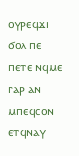ⲟⲩⲣⲉϥϫⲓ ϭⲟⲗ ⲡⲉ ⲡⲉⲧⲉ ⲛϥⲙⲉ ⲅⲁⲣ ⲁⲛ ⲙⲡⲉϥⲥⲟⲛ ⲉⲧϥⲛⲁⲩ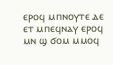ⲉⲣⲟϥ ⲙⲡⲛⲟⲩⲧⲉ ⲇⲉ ⲉⲧ ⲙⲡⲉϥⲛⲁⲩ ⲉⲣⲟϥ ⲙⲛ ϣ ϭⲟⲙ ⲙⲙⲟϥ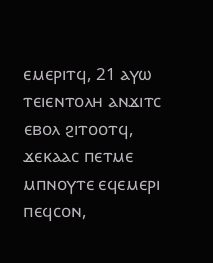ⲉⲙⲉⲣⲓⲧϥ, 21 ⲁⲩⲱ ⲧⲉⲓⲉⲛⲧⲟⲗⲏ ⲁⲛϫⲓⲧⲥ ⲉⲃⲟⲗ ϩⲓⲧⲟⲟⲧϥ, ϫⲉⲕⲁⲁⲥ ⲡⲉⲧⲙⲉ ⲙⲡⲛⲟⲩⲧⲉ ⲉϥⲉⲙⲉⲣⲓ ⲡⲉϥⲥⲟⲛ,